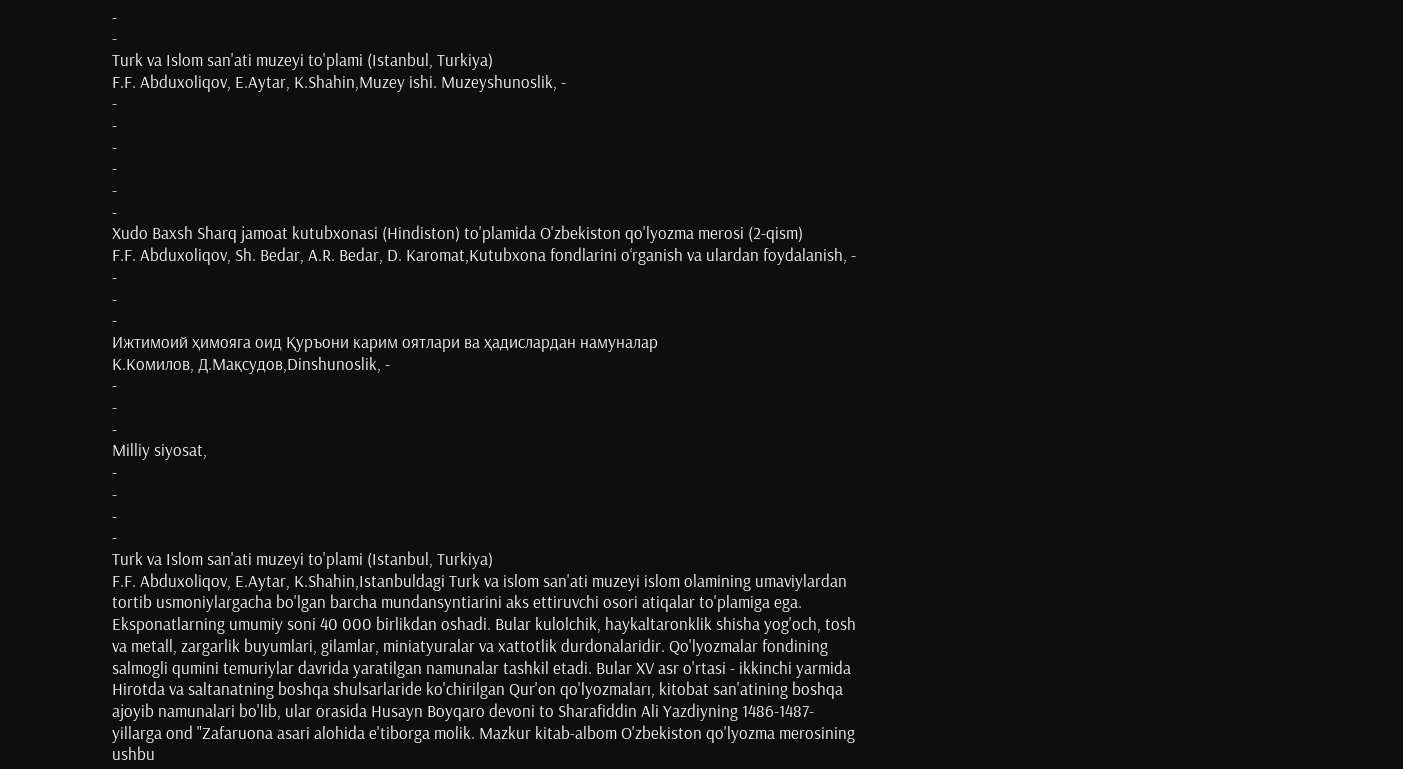-
-
Turk va Islom san'ati muzeyi to'plami (Istanbul, Turkiya)
F.F. Abduxoliqov, E.Aytar, K.Shahin,Muzey ishi. Muzeyshunoslik, -
-
-
-
-
-
-
Xudo Baxsh Sharq jamoat kutubxonasi (Hindiston) to'plamida O'zbekiston qo'lyozma merosi (2-qism)
F.F. Abduxoliqov, Sh. Bedar, A.R. Bedar, D. Karomat,Kutubxona fondlarini o‘rganish va ulardan foydalanish, -
-
-
-
Ижтимоий ҳимояга оид Қуръони карим оятлари ва ҳадислардан намуналар
К.Комилов, Д.Мақсудов,Dinshunoslik, -
-
-
-
Milliy siyosat,
-
-
-
-
Turk va Islom san'ati muzeyi to'plami (Istanbul, Turkiya)
F.F. Abduxoliqov, E.Aytar, K.Shahin,Istanbuldagi Turk va islom san'ati muzeyi islom olamining umaviylardan tortib usmoniylargacha bo'lgan barcha mundansyntiarini aks ettiruvchi osori atiqalar to'plamiga ega. Eksponatlarning umumiy soni 40 000 birlikdan oshadi. Bular kulolchik, haykaltaronklik shisha yog'och, tosh va metall, zargarlik buyumlari, gilamlar, miniatyuralar va xattotlik durdonalaridir. Qo'lyozmalar fondining salmogli qumini temuriylar davrida yaratilgan namunalar tashkil etadi. Bular XV asr o'rtasi - ikkinchi yarmida Hirotda va saltanatning boshqa shulsarlaride ko'chirilgan Qur'on qo'lyozmaları, kitobat san'atining boshqa ajoyib namunalari bo'lib, ular orasida Husayn Boyqaro devoni to Sharafiddin Ali Yazdiyning 1486-1487-yillarga ond "Zafaruona asari alohida e'tiborga molik. Mazkur kitab-albom O'zbekiston qo'lyozma merosining ushbu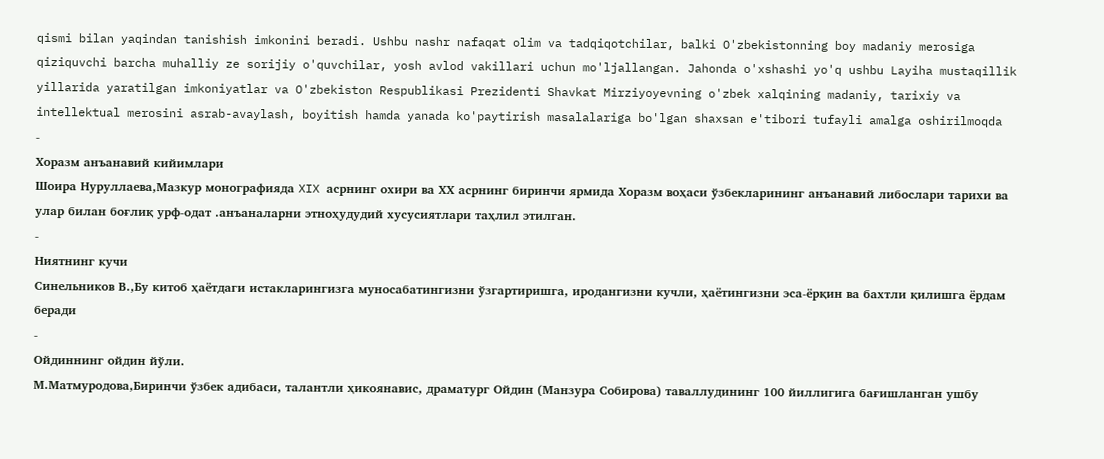qismi bilan yaqindan tanishish imkonini beradi. Ushbu nashr nafaqat olim va tadqiqotchilar, balki O'zbekistonning boy madaniy merosiga qiziquvchi barcha muhalliy ze sorijiy o'quvchilar, yosh avlod vakillari uchun mo'ljallangan. Jahonda o'xshashi yo'q ushbu Layiha mustaqillik yillarida yaratilgan imkoniyatlar va O'zbekiston Respublikasi Prezidenti Shavkat Mirziyoyevning o'zbek xalqining madaniy, tarixiy va intellektual merosini asrab-avaylash, boyitish hamda yanada ko'paytirish masalalariga bo'lgan shaxsan e'tibori tufayli amalga oshirilmoqda
-
Хоразм анъанавий кийимлари
Шоира Нуруллаева,Мазкур монографияда XIX асрнинг охири ва ХХ асрнинг биринчи ярмида Хоразм воҳаси ўзбекларининг анъанавий либослари тарихи ва улар билан боғлиқ урф-одат .анъаналарни этноҳудудий хусусиятлари таҳлил этилган.
-
Ниятнинг кучи
Синельников В.,Бу китоб ҳаётдаги истакларингизга муносабатингизни ўзгартиришга, иродангизни кучли, ҳаётингизни эса-ёрқин ва бахтли қилишга ёрдам беради
-
Ойдиннинг ойдин йўли.
М.Матмуродова,Биринчи ўзбек адибаси, талантли ҳикоянавис, драматург Ойдин (Манзура Собирова) таваллудининг 100 йиллигига бағишланган ушбу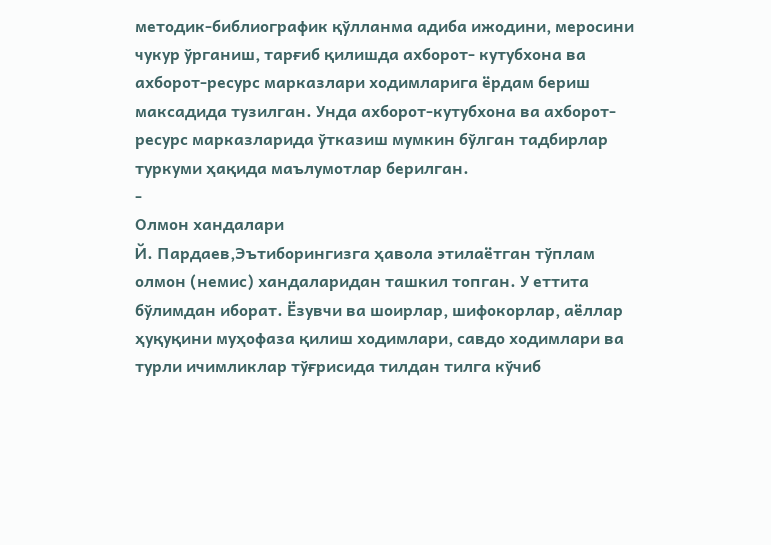методик-библиографик қўлланма адиба ижодини, меросини чукур ўрганиш, тарғиб қилишда ахборот- кутубхона ва ахборот-ресурс марказлари ходимларига ёрдам бериш максадида тузилган. Унда ахборот-кутубхона ва ахборот- ресурс марказларида ўтказиш мумкин бўлган тадбирлар туркуми ҳақида маълумотлар берилган.
-
Олмон хандалари
Й. Пардаев,Эътиборингизга ҳавола этилаётган тўплам олмон (немис) хандаларидан ташкил топган. У еттита бўлимдан иборат. Ёзувчи ва шоирлар, шифокорлар, аёллар ҳуқуқини муҳофаза қилиш ходимлари, савдо ходимлари ва турли ичимликлар тўғрисида тилдан тилга кўчиб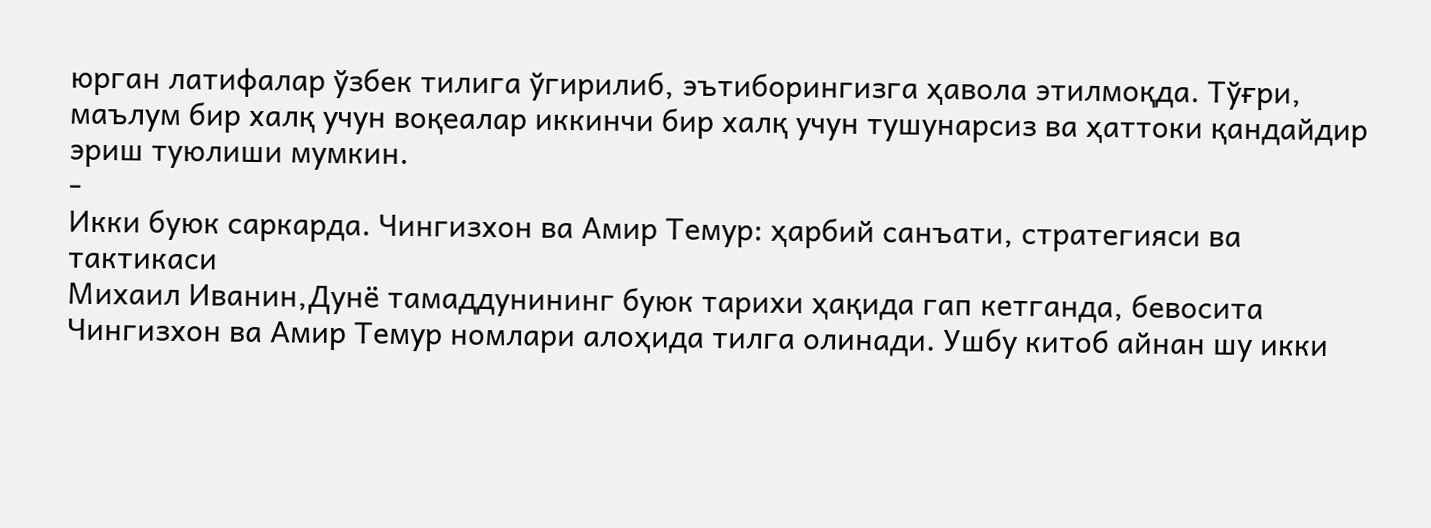юрган латифалар ўзбек тилига ўгирилиб, эътиборингизга ҳавола этилмоқда. Тўғри, маълум бир халқ учун воқеалар иккинчи бир халқ учун тушунарсиз ва ҳаттоки қандайдир эриш туюлиши мумкин.
-
Икки буюк саркарда. Чингизхон ва Амир Темур: ҳарбий санъати, стратегияси ва тактикаси
Михаил Иванин,Дунё тамаддунининг буюк тарихи ҳақида гап кетганда, бевосита Чингизхон ва Амир Темур номлари алоҳида тилга олинади. Ушбу китоб айнан шу икки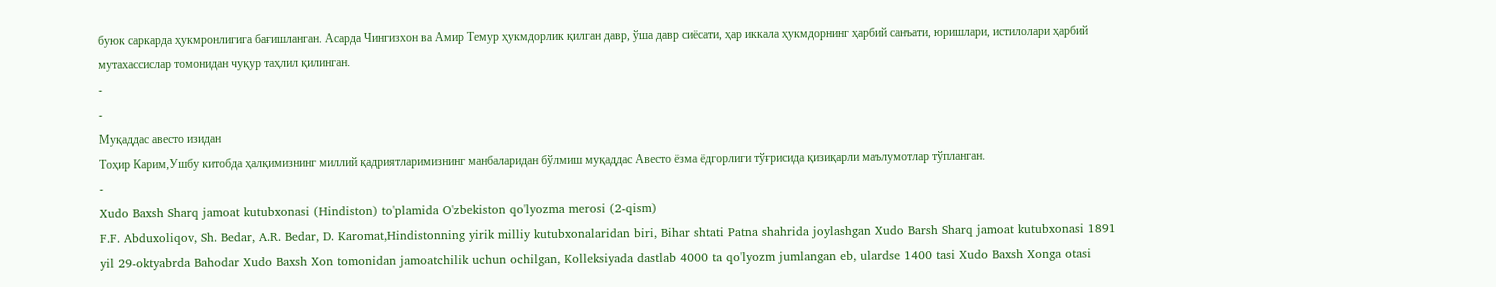буюк саркарда ҳукмронлигига бағишланган. Асарда Чингизхон ва Амир Темур ҳукмдорлик қилган давр, ўша давр сиёсати, ҳар иккала ҳукмдорнинг ҳарбий санъати, юришлари, истилолари ҳарбий мутахассислар томонидан чуқур таҳлил қилинган.
-
-
Муқаддас авесто изидан
Тоҳир Карим,Ушбу китобда ҳалқимизнинг миллий қадриятларимизнинг манбаларидан бўлмиш муқаддас Авесто ёзма ёдгорлиги тўғрисида қизиқарли маълумотлар тўпланган.
-
Xudo Baxsh Sharq jamoat kutubxonasi (Hindiston) to'plamida O'zbekiston qo'lyozma merosi (2-qism)
F.F. Abduxoliqov, Sh. Bedar, A.R. Bedar, D. Karomat,Hindistonning yirik milliy kutubxonalaridan biri, Bihar shtati Patna shahrida joylashgan Xudo Barsh Sharq jamoat kutubxonasi 1891 yil 29-oktyabrda Bahodar Xudo Baxsh Xon tomonidan jamoatchilik uchun ochilgan, Kolleksiyada dastlab 4000 ta qo'lyozm jumlangan eb, ulardse 1400 tasi Xudo Baxsh Xonga otasi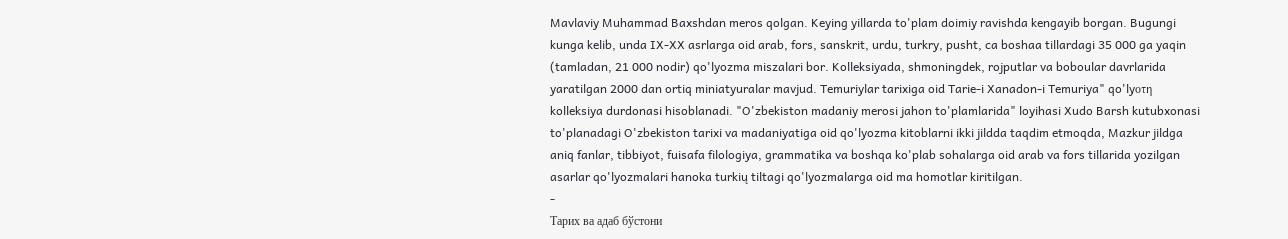Mavlaviy Muhammad Baxshdan meros qolgan. Keying yillarda to'plam doimiy ravishda kengayib borgan. Bugungi kunga kelib, unda IX-XX asrlarga oid arab, fors, sanskrit, urdu, turkry, pusht, ca boshaa tillardagi 35 000 ga yaqin (tamladan, 21 000 nodir) qo'lyozma miszalari bor. Kolleksiyada, shmoningdek, rojputlar va boboular davrlarida yaratilgan 2000 dan ortiq miniatyuralar mavjud. Temuriylar tarixiga oid Tarie-i Xanadon-i Temuriya" qo'lyοτη kolleksiya durdonasi hisoblanadi. "O'zbekiston madaniy merosi jahon to'plamlarida" loyihasi Xudo Barsh kutubxonasi to'planadagi O'zbekiston tarixi va madaniyatiga oid qo'lyozma kitoblarni ikki jildda taqdim etmoqda, Mazkur jildga aniq fanlar, tibbiyot, fuisafa filologiya, grammatika va boshqa ko'plab sohalarga oid arab va fors tillarida yozilgan asarlar qo'lyozmalari hanoka turkių tiltagi qo'lyozmalarga oid ma homotlar kiritilgan.
-
Тарих ва адаб бўстони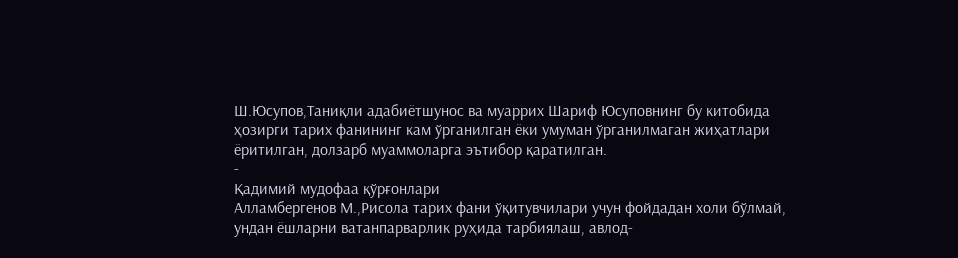Ш.Юсупов,Таниқли адабиётшунос ва муаррих Шариф Юсуповнинг бу китобида ҳозирги тарих фанининг кам ўрганилган ёки умуман ўрганилмаган жиҳатлари ёритилган, долзарб муаммоларга эътибор қаратилган.
-
Қадимий мудофаа қўрғонлари
Алламбергенов М.,Рисола тарих фани ўқитувчилари учун фойдадан холи бўлмай, ундан ёшларни ватанпарварлик руҳида тарбиялаш, авлод-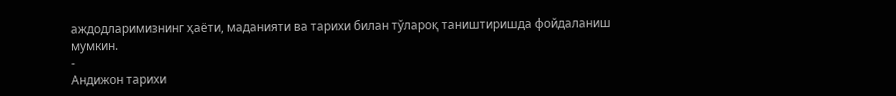аждодларимизнинг ҳаёти, маданияти ва тарихи билан тўлароқ таништиришда фойдаланиш мумкин.
-
Андижон тарихи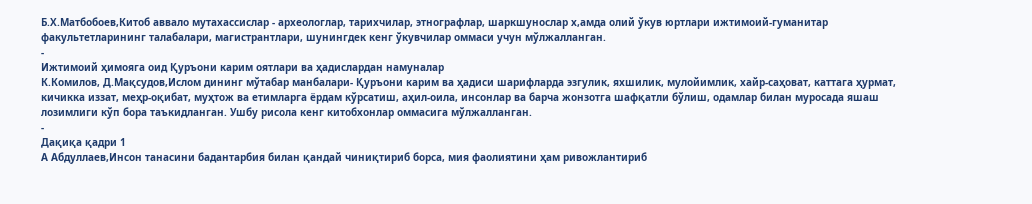Б.Х.Матбобоев,Китоб аввало мутахассислар - археологлар, тарихчилар, этнографлар, шаркшунослар х,амда олий ўкув юртлари ижтимоий-гуманитар факультетларининг талабалари, магистрантлари, шунингдек кенг ўкувчилар оммаси учун мўлжалланган.
-
Ижтимоий ҳимояга оид Қуръони карим оятлари ва ҳадислардан намуналар
К.Комилов, Д.Мақсудов,Ислом дининг мўтабар манбалари- Қуръони карим ва ҳадиси шарифларда эзгулик, яхшилик, мулойимлик, хайр-саҳоват, каттага ҳурмат, кичикка иззат, меҳр-оқибат, муҳтож ва етимларга ёрдам кўрсатиш, аҳил-оила, инсонлар ва барча жонзотга шафқатли бўлиш, одамлар билан муросада яшаш лозимлиги кўп бора таъкидланган. Ушбу рисола кенг китобхонлар оммасига мўлжалланган.
-
Дақиқа қадри 1
А Абдуллаев,Инсон танасини бадантарбия билан қандай чиниқтириб борса, мия фаолиятини ҳам ривожлантириб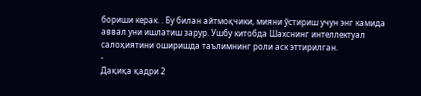бориши керак. . Бу билан айтмоқчики, мияни ўстириш учун энг камида аввал уни ишлатиш зарур. Ушбу китобда Шахснинг интеллектуал салоҳиятини оширишда таълимнинг роли аск эттирилган.
-
Дақиқа қадри 2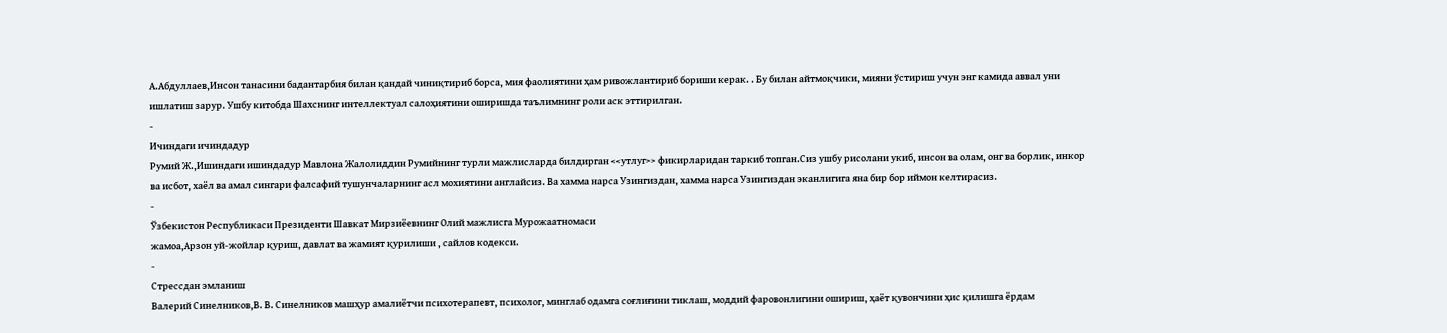А.Абдуллаев,Инсон танасини бадантарбия билан қандай чиниқтириб борса, мия фаолиятини ҳам ривожлантириб бориши керак. . Бу билан айтмоқчики, мияни ўстириш учун энг камида аввал уни ишлатиш зарур. Ушбу китобда Шахснинг интеллектуал салоҳиятини оширишда таълимнинг роли аск эттирилган.
-
Ичиндаги ичиндадур
Румий Ж.,Ишиндаги ишиндадур Мавлона Жалолиддин Румийнинг турли мажлисларда билдирган <<утлуг>> фикирларидан таркиб топган.Сиз ушбу рисолани укиб, инсон ва олам, онг ва борлик, инкор ва исбот, хаёл ва амал сингари фалсафий тушунчаларнинг асл мохиятини англайсиз. Ва хамма нарса Узингиздан, хамма нарса Узингиздан эканлигига яна бир бор иймон келтирасиз.
-
Ўзбекистон Республикаси Президенти Шавкат Мирзиёевнинг Олий мажлисга Мурожаатномаси
жамоа,Арзон уй-жойлар қуриш, давлат ва жамият қурилиши , сайлов кодекси.
-
Стрессдан эмланиш
Валерий Синелников,В. В. Синелников машҳур амалиётчи психотерапевт, психолог, минглаб одамга соғлиғини тиклаш, моддий фаровонлигини ошириш, ҳаёт қувончини ҳис қилишга ёрдам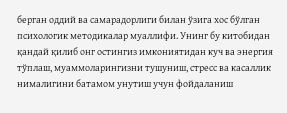берган оддий ва самарадорлиги билан ўзига хос бўлган психологик методикалар муаллифи. Унинг бу китобидан қандай қилиб онг остингиз имкониятидан куч ва энергия тўплаш, муаммоларингизни тушуниш, стресс ва касаллик нималигини батамом унутиш учун фойдаланиш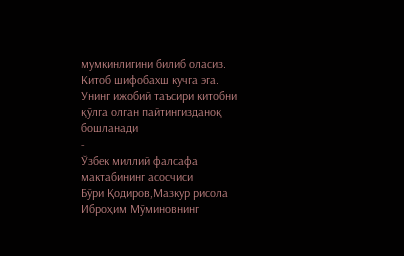мумкинлигини билиб оласиз. Китоб шифобахш кучга эга. Унинг ижобий таъсири китобни қўлга олган пайтингизданоқ бошланади
-
Ўзбек миллий фалсафа мактабининг асосчиси
Бўри Қодиров,Мазкур рисола Иброҳим Мўминовнинг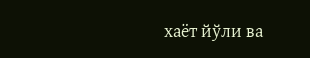хаёт йўли ва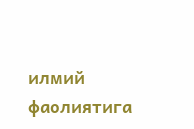илмий фаолиятига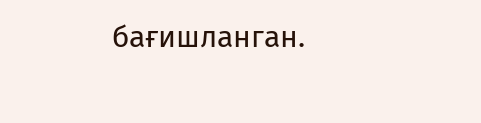бағишланган.